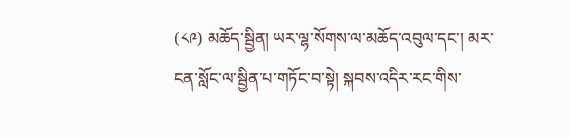(༨༩) མཆོད་སྦྱིན། ཡར་ལྷ་སོགས་ལ་མཆོད་འབུལ་དང་། མར་ངན་སློང་ལ་སྦྱིན་པ་གཏོང་བ་སྟེ། སྐབས་འདིར་རང་གིས་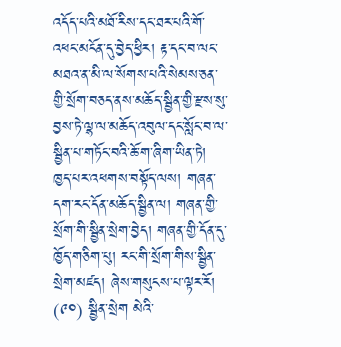འདོད་པའི་མཐོ་རིས་དང་ཐར་པའི་གོ་འཕང་མངོན་དུ་བྱེད་ཕྱིར། རྟ་དང་བ་ལང་མཐའ་ན་མི་ལ་སོགས་པའི་སེམས་ཅན་གྱི་སྲོག་བཅད་ནས་མཆོད་སྦྱིན་གྱི་རྫས་སུ་བྱས་ཏེ་ལྷ་ལ་མཆོད་འབུལ་དང་སློང་བ་ལ་སྦྱིན་པ་གཏོང་བའི་ཆོ་ག་ཞིག་ཡིན་ཏེ། ཁྱད་པར་འཕགས་བསྟོད་ལས། གཞན་དག་རང་དོན་མཆོད་སྦྱིན་ལ། གཞན་གྱི་སྲོག་གི་སྦྱིན་སྲེག་བྱེད། གཞན་གྱི་དོན་དུ་ཁྱོད་གཅིག་པུ། རང་གི་སྲོག་གིས་སྦྱིན་སྲེག་མཛད། ཞེས་གསུངས་པ་ལྟར་རོ།
(༩༠) སྦྱིན་སྲེག མེའི་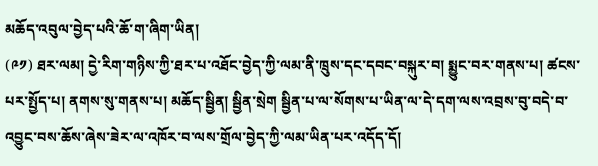མཆོད་འབུལ་བྱེད་པའི་ཆོ་ག་ཞིག་ཡིན།
(༩༡) ཐར་ལམ། དྱེ་རིག་གཉིས་ཀྱི་ཐར་པ་འཐོང་བྱེད་ཀྱི་ལམ་ནི་ཁྲུས་དང་དབང་བསྐུར་བ། སྨྱུང་བར་གནས་པ། ཚངས་པར་སྤྱོད་པ། ནགས་སུ་གནས་པ། མཆོད་སྦྱིན། སྦྱིན་སྲེག སྦྱིན་པ་ལ་སོགས་པ་ཡིན་ལ་དེ་དག་ལས་འབྲས་བུ་བདེ་བ་འབྱུང་བས་ཆོས་ཞེས་ཟེར་ལ་འཁོར་བ་ལས་གྲོལ་བྱེད་ཀྱི་ལམ་ཡིན་པར་འདོད་དོ།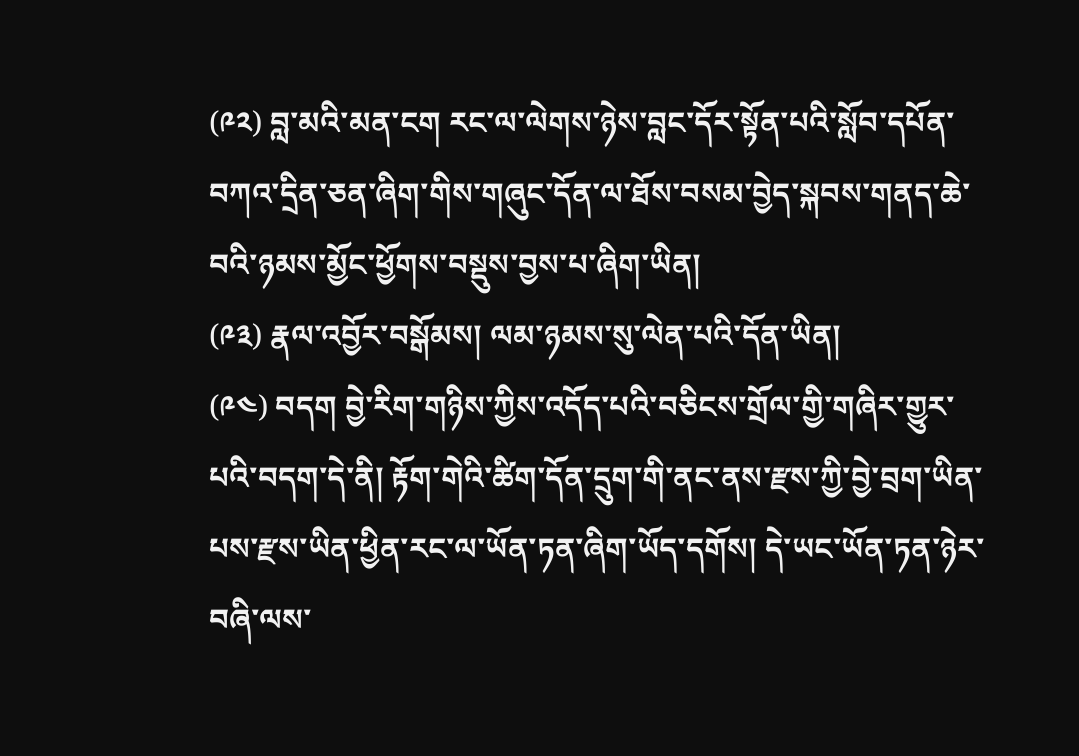(༩༢) བླ་མའི་མན་ངག རང་ལ་ལེགས་ཉེས་བླང་དོར་སྟོན་པའི་སློབ་དཔོན་བཀའ་དྲིན་ཅན་ཞིག་གིས་གཞུང་དོན་ལ་ཐོས་བསམ་བྱེད་སྐབས་གནད་ཆེ་བའི་ཉམས་མྱོང་ཕྱོགས་བསྡུས་བྱས་པ་ཞིག་ཡིན།
(༩༣) རྣལ་འབྱོར་བསྒོམས། ལམ་ཉམས་སུ་ལེན་པའི་དོན་ཡིན།
(༩༤) བདག བྱེ་རིག་གཉིས་ཀྱིས་འདོད་པའི་བཅིངས་གྲོལ་གྱི་གཞིར་གྱུར་པའི་བདག་དེ་ནི། རྟོག་གེའི་ཚིག་དོན་དྲུག་གི་ནང་ནས་རྫས་ཀྱི་བྱེ་བྲག་ཡིན་པས་རྫས་ཡིན་ཕྱིན་རང་ལ་ཡོན་ཏན་ཞིག་ཡོད་དགོས། དེ་ཡང་ཡོན་ཏན་ཉེར་བཞི་ལས་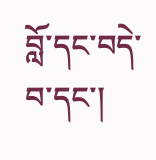བློ་དང་བདེ་བ་དང་།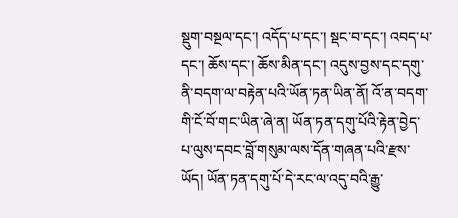སྡུག་བསྔལ་དང་། འདོད་པ་དང་། སྡང་བ་དང་། འབད་པ་དང་། ཆོས་དང་། ཆོས་མིན་དང་། འདུས་བྱས་དང་དགུ་ནི་བདག་ལ་བརྟེན་པའི་ཡོན་ཏན་ཡིན་ནོ། འོ་ན་བདག་གི་ངོ་བོ་གང་ཡིན་ཞེ་ན། ཡོན་ཏན་དགུ་པོའི་རྟེན་བྱེད་པ་ལུས་དབང་བློ་གསུམ་ལས་དོན་གཞན་པའི་རྫས་ཡོད། ཡོན་ཏན་དགུ་པོ་དེ་རང་ལ་འདུ་བའི་རྒྱུ་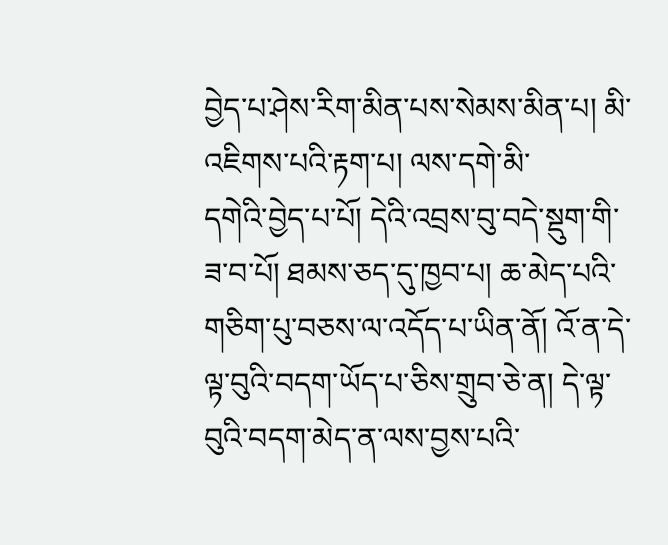བྱེད་པ་ཤེས་རིག་མིན་པས་སེམས་མིན་པ། མི་འཇིགས་པའི་རྟག་པ། ལས་དགེ་མི་
དགེའི་བྱེད་པ་པོ། དེའི་འབྲས་བུ་བདེ་སྡུག་གི་ཟ་བ་པོ། ཐམས་ཅད་དུ་ཁྱབ་པ། ཆ་མེད་པའི་གཅིག་པུ་བཅས་ལ་འདོད་པ་ཡིན་ནོ། འོ་ན་དེ་ལྟ་བུའི་བདག་ཡོད་པ་ཅིས་གྲུབ་ཅེ་ན། དེ་ལྟ་བུའི་བདག་མེད་ན་ལས་བྱས་པའི་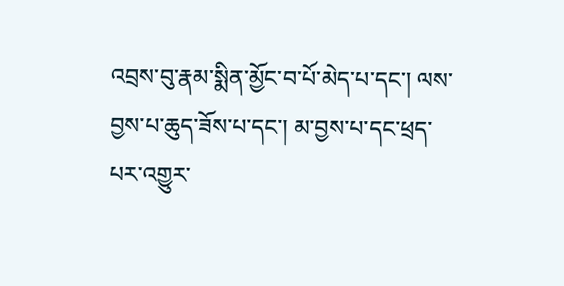འབྲས་བུ་རྣམ་སྨིན་མྱོང་བ་པོ་མེད་པ་དང་། ལས་བྱས་པ་ཆུད་ཟོས་པ་དང་། མ་བྱས་པ་དང་ཕྲད་པར་འགྱུར་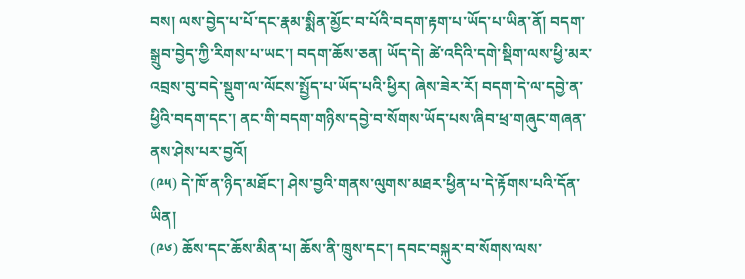བས། ལས་བྱེད་པ་པོ་དང་རྣམ་སྨིན་མྱོང་བ་པོའི་བདག་རྟག་པ་ཡོད་པ་ཡིན་ནོ། བདག་སྒྲུབ་བྱེད་ཀྱི་རིགས་པ་ཡང་། བདག་ཆོས་ཅན། ཡོད་དེ། ཚེ་འདིའི་དགེ་སྡིག་ལས་ཕྱི་མར་འབྲས་བུ་བདེ་སྡུག་ལ་ལོངས་སྤྱོད་པ་ཡོད་པའི་ཕྱིར། ཞེས་ཟེར་རོ། བདག་དེ་ལ་དབྱེ་ན་ཕྱིའི་བདག་དང་། ནང་གི་བདག་གཉིས་དབྱེ་བ་སོགས་ཡོད་པས་ཞིབ་ཕྲ་གཞུང་གཞན་ནས་ཤེས་པར་བྱའོ།
(༩༥) དེ་ཁོ་ན་ཉིད་མཐོང་། ཤེས་བྱའི་གནས་ལུགས་མཐར་ཕྱིན་པ་དེ་རྟོགས་པའི་དོན་ཡིན།
(༩༦) ཆོས་དང་ཆོས་མིན་པ། ཆོས་ནི་ཁྲུས་དང་། དབང་བསྐུར་བ་སོགས་ལས་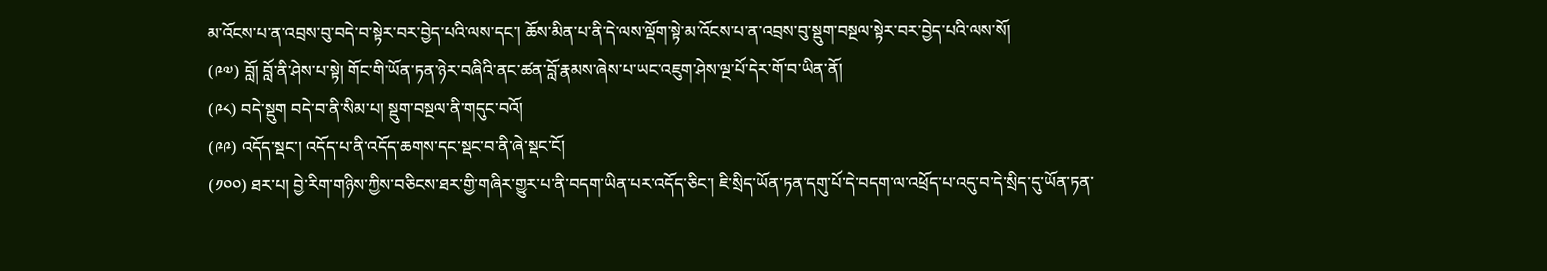མ་འོངས་པ་ན་འབྲས་བུ་བདེ་བ་སྟེཪ་བར་བྱེད་པའི་ལས་དང་། ཆོས་མིན་པ་ནི་དེ་ལས་ལྡོག་སྟེ་མ་འོངས་པ་ན་འབྲས་བུ་སྡུག་བསྔལ་སྟེར་བར་བྱེད་པའི་ལས་སོ།
(༩༧) བློ། བློ་ནི་ཤེས་པ་སྟེ། གོང་གི་ཡོན་ཏན་ཉེར་བཞིའི་ནང་ཚན་བློ་རྣམས་ཞེས་པ་ཡང་འཇུག་ཤེས་ལྔ་པོ་དེར་གོ་བ་ཡིན་ནོ།
(༩༨) བདེ་སྡུག བདེ་བ་ནི་སིམ་པ། སྡུག་བསྔལ་ནི་གདུང་བའོ།
(༩༩) འདོད་སྡང་། འདོད་པ་ནི་འདོད་ཆགས་དང་སྡང་བ་ནི་ཞེ་སྡང་ངོ།
(༡༠༠) ཐར་པ། བྱེ་རིག་གཉིས་ཀྱིས་བཅིངས་ཐར་གྱི་གཞིར་གྱུར་པ་ནི་བདག་ཡིན་པར་འདོད་ཅིང་། ཇི་སྲིད་ཡོན་ཏན་དགུ་པོ་དེ་བདག་ལ་འཕྲོད་པ་འདུ་བ་དེ་སྲིད་དུ་ཡོན་ཏན་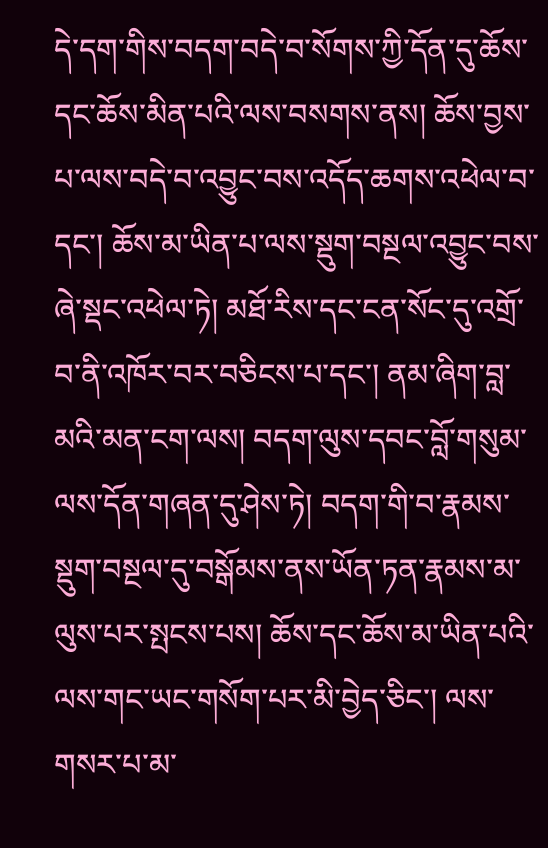དེ་དག་གིས་བདག་བདེ་བ་སོགས་ཀྱི་དོན་དུ་ཆོས་དང་ཆོས་མིན་པའི་ལས་བསགས་ནས། ཆོས་བྱས་པ་ལས་བདེ་བ་འབྱུང་བས་འདོད་ཆགས་འཕེལ་བ་དང་། ཆོས་མ་ཡིན་པ་ལས་སྡུག་བསྔལ་འབྱུང་བས་ཞེ་སྡང་འཕེལ་ཏེ། མཐོ་རིས་དང་ངན་སོང་དུ་འགྲོ་བ་ནི་འཁོར་བར་བཅིངས་པ་དང་། ནམ་ཞིག་བླ་མའི་མན་ངག་ལས། བདག་ལུས་དབང་བློ་གསུམ་ལས་དོན་གཞན་དུ་ཤེས་ཏེ། བདག་གི་བ་རྣམས་སྡུག་བསྔལ་དུ་བསྒོམས་ནས་ཡོན་ཏན་རྣམས་མ་ལུས་པར་སྤངས་པས། ཆོས་དང་ཆོས་མ་ཡིན་པའི་ལས་གང་ཡང་གསོག་པར་མི་བྱེད་ཅིང་། ལས་གསར་པ་མ་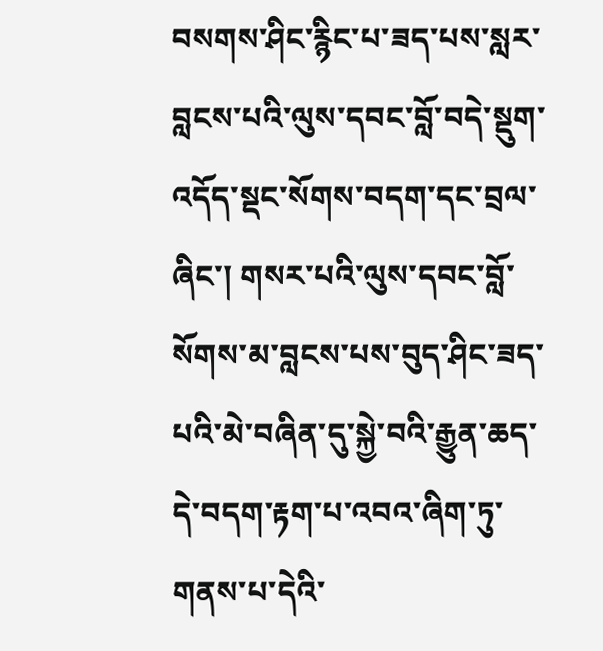བསགས་ཤིང་རྙིང་པ་ཟད་པས་སླར་བླངས་པའི་ལུས་དབང་བློ་བདེ་སྡུག་འདོད་སྡང་སོགས་བདག་དང་བྲལ་ཞིང་། གསར་པའི་ལུས་དབང་བློ་སོགས་མ་བླངས་པས་བུད་ཤིང་ཟད་པའི་མེ་བཞིན་དུ་སྐྱེ་བའི་རྒྱུན་ཆད་དེ་བདག་རྟག་པ་འབའ་ཞིག་ཏུ་གནས་པ་དེའི་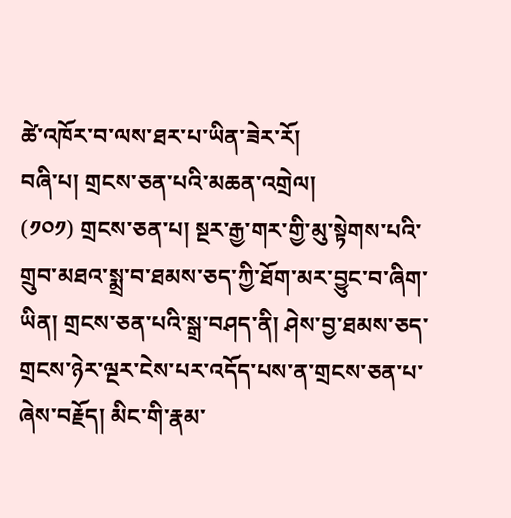ཚེ་འཁོར་བ་ལས་ཐར་པ་ཡིན་ཟེར་རོ།
བཞི་པ། གྲངས་ཅན་པའི་མཆན་འགྲེལ།
(༡༠༡) གྲངས་ཅན་པ། སྔར་རྒྱ་གར་གྱི་མུ་སྟེགས་པའི་གྲུབ་མཐའ་སྨྲ་བ་ཐམས་ཅད་ཀྱི་ཐོག་མར་བྱུང་བ་ཞིག་ཡིན། གྲངས་ཅན་པའི་སྒྲ་བཤད་ནི། ཤེས་བྱ་ཐམས་ཅད་གྲངས་ཉེར་ལྔར་ངེས་པར་འདོད་པས་ན་གྲངས་ཅན་པ་ཞེས་བརྗོད། མིང་གི་རྣམ་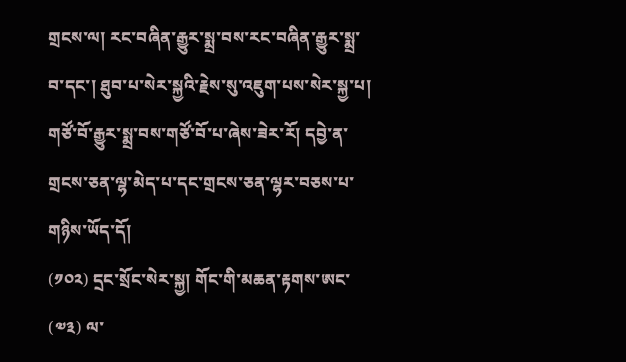གྲངས་ལ། རང་བཞིན་རྒྱུར་སྨྲ་བས་རང་བཞིན་རྒྱུར་སྨྲ་བ་དང་། ཐུབ་པ་སེར་སྐྱའི་རྗེས་སུ་འཇུག་པས་སེར་སྐྱ་པ། གཙོ་བོ་རྒྱུར་སྨྲ་བས་གཙོ་བོ་པ་ཞེས་ཟེར་རོ། དབྱེ་ན་གྲངས་ཅན་ལྷ་མེད་པ་དང་གྲངས་ཅན་ལྷར་བཅས་པ་གཉིས་ཡོད་དོ།
(༡༠༢) དྲང་སྲོང་སེར་སྐྱ། གོང་གི་མཆན་རྟགས་ཨང་ (༧༣) ལ་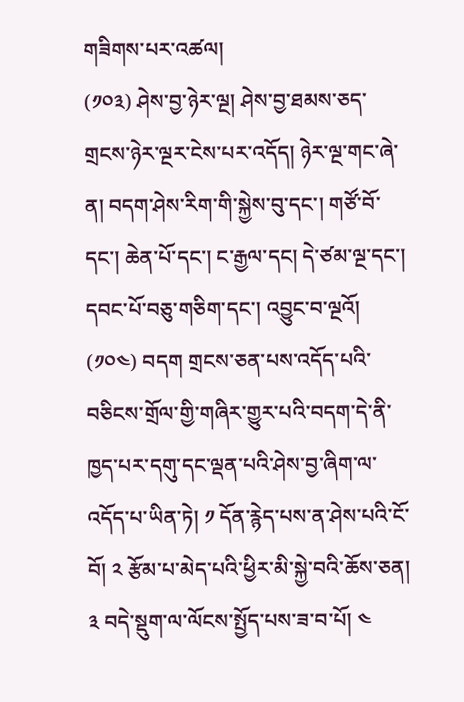གཟིགས་པར་འཚལ།
(༡༠༣) ཤེས་བྱ་ཉེར་ལྔ། ཤེས་བྱ་ཐམས་ཅད་གྲངས་ཉེར་ལྔར་ངེས་པར་འདོད། ཉེར་ལྔ་གང་ཞེ་ན། བདག་ཤེས་རིག་གི་སྐྱེས་བུ་དང་། གཙོ་བོ་དང་། ཆེན་པོ་དང་། ང་རྒྱལ་དང། དེ་ཙམ་ལྔ་དང་། དབང་པོ་བཅུ་གཅིག་དང་། འབྱུང་བ་ལྔའོ།
(༡༠༤) བདག གྲངས་ཅན་པས་འདོད་པའི་བཅིངས་གྲོལ་གྱི་གཞིར་གྱུར་པའི་བདག་དེ་ནི་ཁྱད་པར་དགུ་དང་ལྡན་པའི་ཤེས་བྱ་ཞིག་ལ་འདོད་པ་ཡིན་ཏེ། ༡ དོན་རྙེད་པས་ན་ཤེས་པའི་ངོ་བོ། ༢ རྩོམ་པ་མེད་པའི་ཕྱིར་མི་སྐྱེ་བའི་ཆོས་ཅན། ༣ བདེ་སྡུག་ལ་ལོངས་སྤྱོད་པས་ཟ་བ་པོ། ༤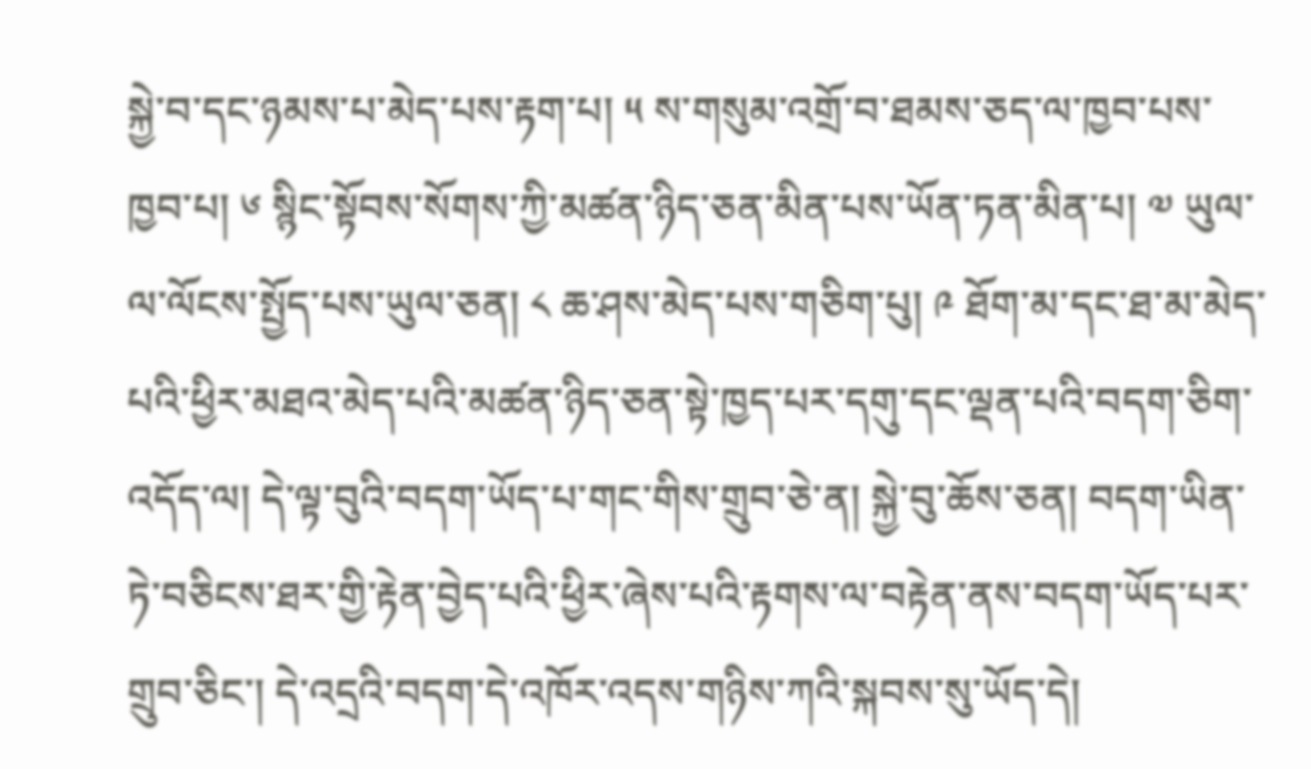སྐྱེ་བ་དང་ཉམས་པ་མེད་པས་རྟག་པ། ༥ ས་གསུམ་འགྲོ་བ་ཐམས་ཅད་ལ་ཁྱབ་པས་ཁྱབ་པ། ༦ སྙིང་སྟོབས་སོགས་ཀྱི་མཚན་ཉིད་ཅན་མིན་པས་ཡོན་ཏན་མིན་པ། ༧ ཡུལ་ལ་ལོངས་སྤྱོད་པས་ཡུལ་ཅན། ༨ ཆ་ཤས་མེད་པས་གཅིག་པུ། ༩ ཐོག་མ་དང་ཐ་མ་མེད་པའི་ཕྱིར་མཐའ་མེད་པའི་མཚན་ཉིད་ཅན་སྟེ་ཁྱད་པར་དགུ་དང་ལྡན་པའི་བདག་ཅིག་འདོད་ལ། དེ་ལྟ་བུའི་བདག་ཡོད་པ་གང་གིས་གྲུབ་ཅེ་ན། སྐྱེ་བུ་ཆོས་ཅན། བདག་ཡིན་ཏེ་བཅིངས་ཐར་གྱི་རྟེན་བྱེད་པའི་ཕྱིར་ཞེས་པའི་རྟགས་ལ་བརྟེན་ནས་བདག་ཡོད་པར་གྲུབ་ཅིང་། དེ་འདྲའི་བདག་དེ་འཁོར་འདས་གཉིས་ཀའི་སྐབས་སུ་ཡོད་དེ།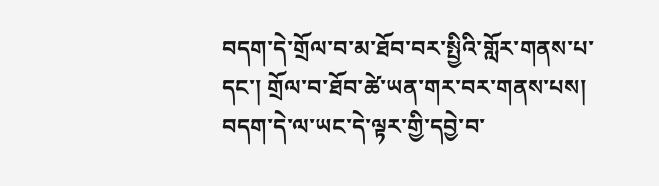བདག་དེ་གྲོལ་བ་མ་ཐོབ་བཪ་སྤྱིའི་གློར་གནས་པ་དང་། གྲོལ་བ་ཐོབ་ཚེ་ཡན་གར་བར་གནས་པས། བདག་དེ་ལ་ཡང་དེ་ལྟར་གྱི་དབྱེ་བ་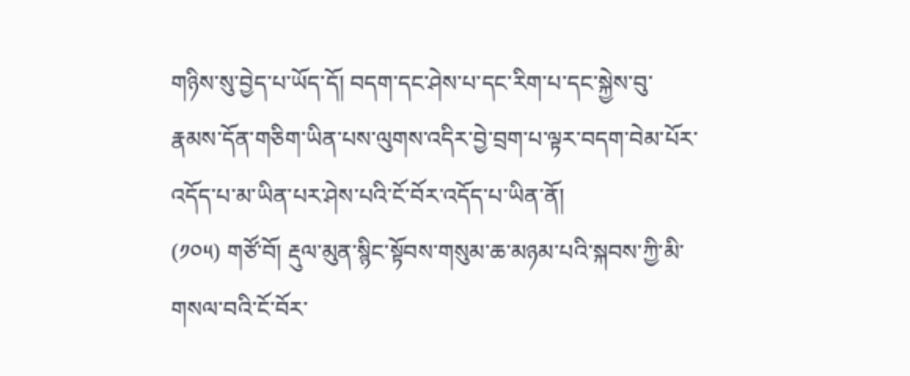གཉིས་སུ་བྱེད་པ་ཡོད་དོ། བདག་དང་ཤེས་པ་དང་རིག་པ་དང་སྐྱེས་བུ་རྣམས་དོན་གཅིག་ཡིན་པས་ལུགས་འདིར་བྱེ་བྲག་པ་ལྟར་བདག་བེམ་པོར་འདོད་པ་མ་ཡིན་པར་ཤེས་པའི་ངོ་བོར་འདོད་པ་ཡིན་ནོ།
(༡༠༥) གཙོ་བོ། རྡུལ་མུན་སྙིང་སྟོབས་གསུམ་ཆ་མཉམ་པའི་སྐབས་ཀྱི་མི་གསལ་བའི་ངོ་བོར་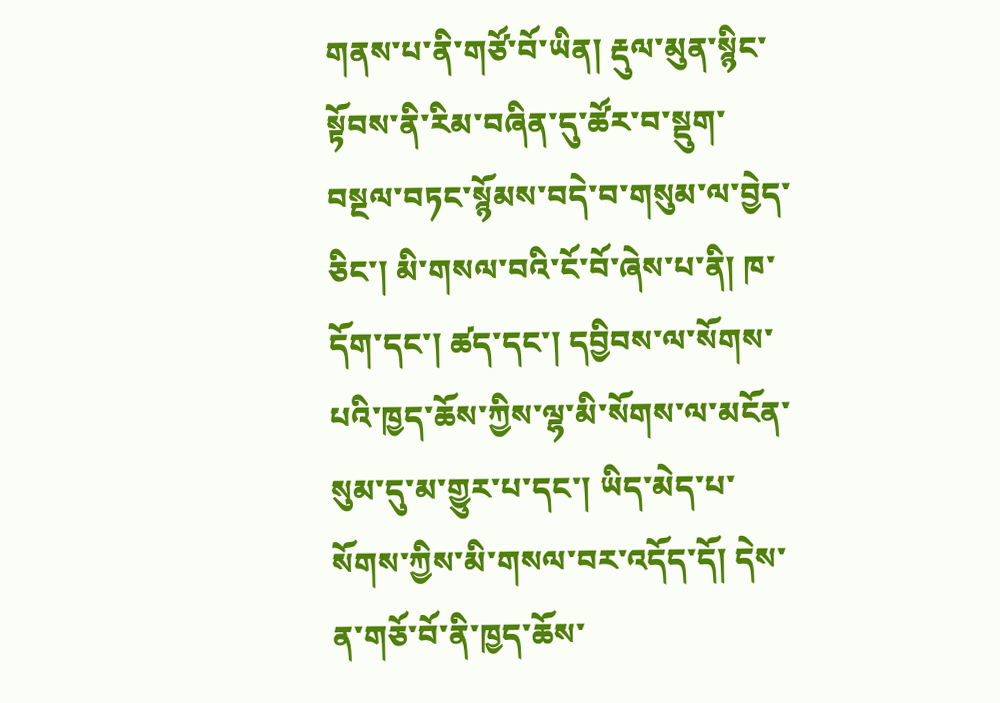གནས་པ་ནི་གཙོ་བོ་ཡིན། རྡུལ་མུན་སྙིང་སྟོབས་ནི་རིམ་བཞིན་དུ་ཚོར་བ་སྡུག་བསྔལ་བཏང་སྙོམས་བདེ་བ་གསུམ་ལ་བྱེད་ཅིང་། མི་གསལ་བའི་ངོ་བོ་ཞེས་པ་ནི། ཁ་དོག་དང་། ཚད་དང་། དབྱིབས་ལ་སོགས་པའི་ཁྱད་ཆོས་ཀྱིས་ལྷ་མི་སོགས་ལ་མངོན་སུམ་དུ་མ་གྱུར་པ་དང་། ཡིད་མེད་པ་སོགས་ཀྱིས་མི་གསལ་བར་འདོད་དོ། དེས་ན་གཅོ་བོ་ནི་ཁྱད་ཆོས་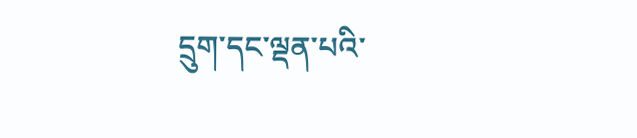དྲུག་དང་ལྡན་པའི་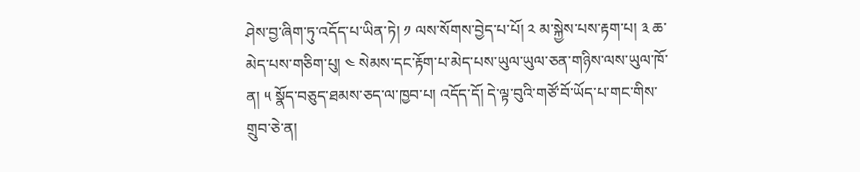ཤེས་བྱ་ཞིག་ཏུ་འདོད་པ་ཡིན་ཏེ། ༡ ལས་སོགས་བྱེད་པ་པོ། ༢ མ་སྐྱེས་པས་རྟག་པ། ༣ ཆ་མེད་པས་གཅིག་པུ། ༤ སེམས་དང་རྟོག་པ་མེད་པས་ཡུལ་ཡུལ་ཅན་གཉིས་ལས་ཡུལ་ཁོ་ན། ༥ སྣོད་བཅུད་ཐམས་ཅད་ལ་ཁྱབ་པ། འདོད་དོ། དེ་ལྟ་བུའི་གཙོ་བོ་ཡོད་པ་གང་གིས་གྲུབ་ཅེ་ན།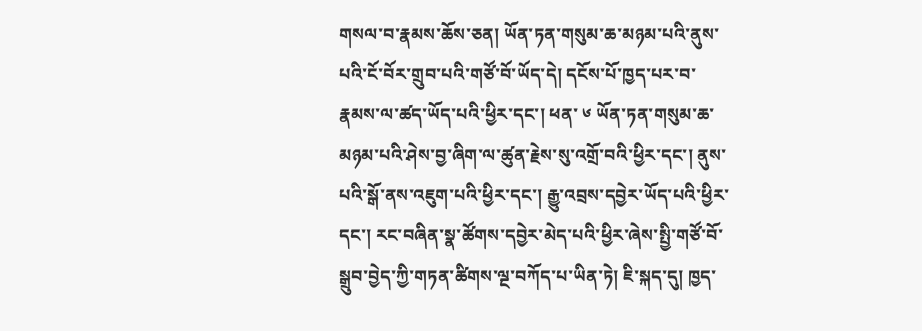གསལ་བ་རྣམས་ཆོས་ཅན། ཡོན་ཏན་གསུམ་ཆ་མཉམ་པའི་ནུས་པའི་ངོ་བོར་གྲུབ་པའི་གཙོ་བོ་ཡོད་དེ། དངོས་པོ་ཁྱད་པར་བ་རྣམས་ལ་ཚད་ཡོད་པའི་ཕྱིར་དང་། ཕན་ ༦ ཡོན་ཏན་གསུམ་ཆ་མཉམ་པའི་ཤེས་བྱ་ཞིག་ལ་ཚུན་རྗེས་སུ་འགྲོ་བའི་ཕྱིར་དང་། ནུས་པའི་སྒོ་ནས་འཇུག་པའི་ཕྱིར་དང་། རྒྱུ་འབྲས་དབྱེཪ་ཡོད་པའི་ཕྱིར་དང་། རང་བཞིན་སྣ་ཚོགས་དབྱེར་མེད་པའི་ཕྱིར་ཞེས་སྤྱི་གཙོ་བོ་སྒྲུབ་བྱེད་ཀྱི་གཏན་ཚིགས་ལྔ་བཀོད་པ་ཡིན་ཏེ། ཇི་སྐད་དུ། ཁྱད་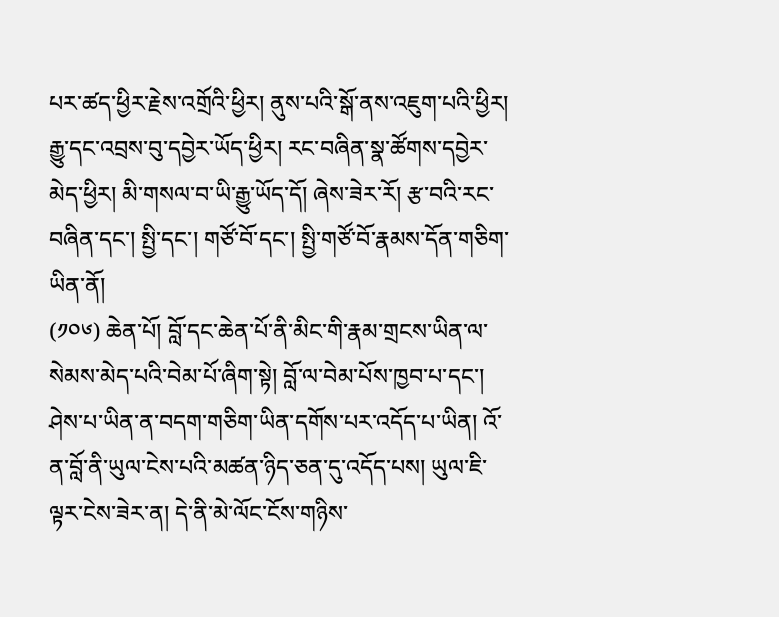པར་ཚད་ཕྱིར་རྗེས་འགྲོའི་ཕྱིར། ནུས་པའི་སྒོ་ནས་འཇུག་པའི་ཕྱིར། རྒྱུ་དང་འབྲས་བུ་དབྱེར་ཡོད་ཕྱིར། རང་བཞིན་སྣ་ཚོགས་དབྱེར་མེད་ཕྱིར། མི་གསལ་བ་ཡི་རྒྱུ་ཡོད་དོ། ཞེས་ཟེར་རོ། རྩ་བའི་རང་བཞིན་དང་། སྤྱི་དང་། གཙོ་བོ་དང་། སྤྱི་གཙོ་བོ་རྣམས་དོན་གཅིག་ཡིན་ནོ།
(༡༠༦) ཆེན་པོ། བློ་དང་ཆེན་པོ་ནི་མིང་གི་རྣམ་གྲངས་ཡིན་ལ་སེམས་མེད་པའི་བེམ་པོ་ཞིག་སྟེ། བློ་ལ་བེམ་པོས་ཁྱབ་པ་དང་། ཤེས་པ་ཡིན་ན་བདག་གཅིག་ཡིན་དགོས་པར་འདོད་པ་ཡིན། འོ་ན་བློ་ནི་ཡུལ་ངེས་པའི་མཚན་ཉིད་ཅན་དུ་འདོད་པས། ཡུལ་ཇི་ལྟར་ངེས་ཟེར་ན། དེ་ནི་མེ་ལོང་ངོས་གཉིས་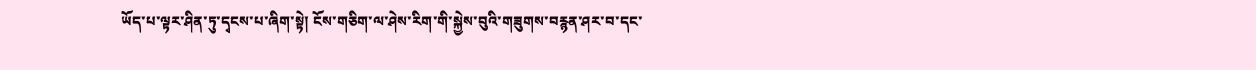ཡོད་པ་ལྟར་ཤིན་ཏུ་དྭངས་པ་ཞིག་སྟེ། ངོས་གཅིག་ལ་ཤེས་རིག་གི་སྐྱེས་བུའི་གཟུགས་བརྙན་ཤར་བ་དང་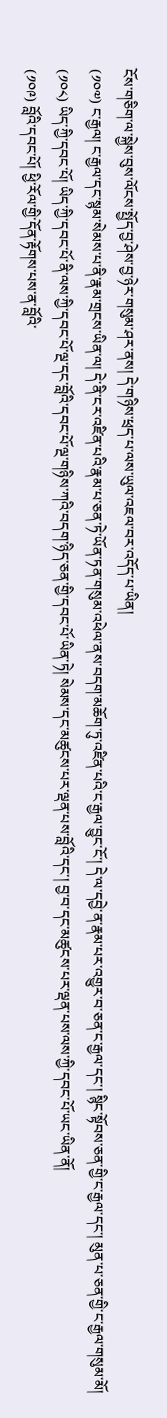ངོས་གཅིག་ལ་སྐྱེས་བུས་ལོངས་སྤྱོད་བྱ་ཤེས་བྱ་ཉེར་གསུམ་ཤར་ནས། དེ་གཉིས་ཕྲད་པ་ལས་ཡུལ་འཇལ་བཪ་འདོད་པ་ཡིན།
(༡༠༧) ང་རྒྱལ། ང་རྒྱལ་དང་སྙམ་སེམས་པ་ནི་རྣམ་གྲངས་ཡིན་ལ། དེ་ནི་ངར་འཛིན་པའི་རྣམ་པ་ཅན་ཏེ་ཡོན་ཏན་གསུམ་འཕེལ་ནས་བདག་མཆོག་ཏུ་འཛིན་པའི་ང་རྒྱལ་བྱུང་ངོ་། དེ་ལ་དབྱེ་ན་རྣམ་པར་འགྱུར་བ་ཅན་ང་རྒྱལ་དང་། སྙིང་སྟོབས་ཅན་གྱི་ང་རྒྱལ་དང་། མུན་པ་ཅན་གྱི་ང་རྒྱལ་གསུམ་མོ།
(༡༠༨) ཡིད་ཀྱི་དབང་པོ། ཡིད་ཀྱི་དབང་པོ་ནི་ལས་ཀྱི་དབང་པོ་ལྔ་དང་བློའི་དབང་པོ་ལྔ་གཉིས་ཀའི་བདག་ཉིད་ཅན་གྱི་དབང་པོ་ཡིན་ཏེ། སེམས་དང་མཚུངས་པར་ལྡན་པས་བློའི་དང་། བྱ་བ་དང་མཚུངས་པར་ལྡན་པས་ལས་ཀྱི་དབང་པོ་ཡང་ཡིན་ནོ།
(༡༠༩) བློའི་དབང་པོ། ཕྱི་རོལ་གྱི་དོན་རྟོགས་པས་ན་བློའི་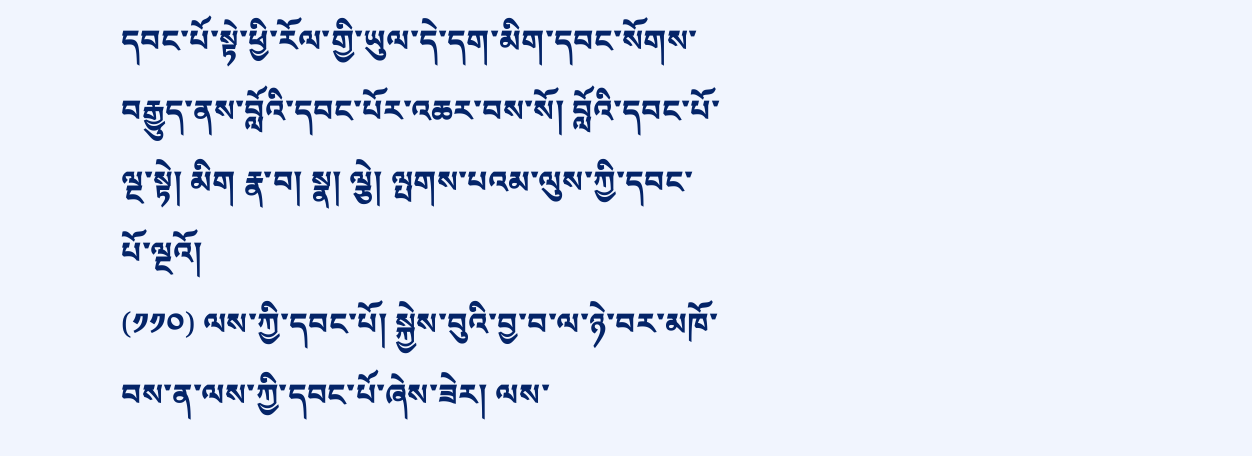དབང་པོ་སྟེ་ཕྱི་རོལ་གྱི་ཡུལ་དེ་དག་མིག་དབང་སོགས་བརྒྱུད་ནས་བློའི་དབང་པོར་འཆར་བས་སོ། བློའི་དབང་པོ་ལྔ་སྟེ། མིག རྣ་བ། སྣ། ལྕེ། ལྤགས་པའམ་ལུས་ཀྱི་དབང་པོ་ལྔའོ།
(༡༡༠) ལས་ཀྱི་དབང་པོ། སྐྱེས་བུའི་བྱ་བ་ལ་ཉེ་བར་མཁོ་བས་ན་ལས་ཀྱི་དབང་པོ་ཞེས་ཟེར། ལས་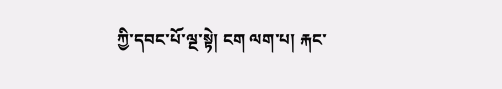ཀྱི་དབང་པོ་ལྔ་སྟེ། ངག ལག་པ། རྐང་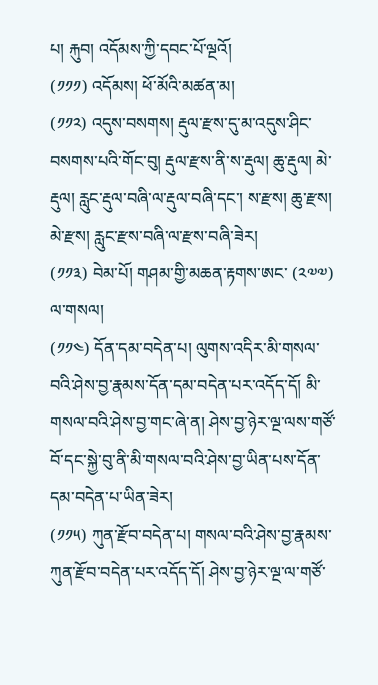པ། རྐུབ། འདོམས་ཀྱི་དབང་པོ་ལྔའོ།
(༡༡༡) འདོམས། ཕོ་མོའི་མཚན་མ།
(༡༡༢) འདུས་བསགས། རྡུལ་རྫས་དུ་མ་འདུས་ཤིང་བསགས་པའི་གོང་བུ། རྡུལ་རྫས་ནི་ས་རྡུལ། ཆུ་རྡུལ། མེ་རྡུལ། རླུང་རྡུལ་བཞི་ལ་རྡུལ་བཞི་དང་། ས་རྫས། ཆུ་རྫས། མེ་རྫས། རླུང་རྫས་བཞི་ལ་རྫས་བཞི་ཟེར།
(༡༡༣) བེམ་པོ། གཤམ་གྱི་མཆན་རྟགས་ཨང་ (༢༧༧) ལ་གསལ།
(༡༡༤) དོན་དམ་བདེན་པ། ལུགས་འདིར་མི་གསལ་བའི་ཤེས་བྱ་རྣམས་དོན་དམ་བདེན་པར་འདོད་དོ། མི་གསལ་བའི་ཤེས་བྱ་གང་ཞེ་ན། ཤེས་བྱ་ཉེར་ལྔ་ལས་གཙོ་བོ་དང་སྐྱེ་བུ་ནི་མི་གསལ་བའི་ཤེས་བྱ་ཡིན་པས་དོན་དམ་བདེན་པ་ཡིན་ཟེར།
(༡༡༥) ཀུན་རྫོབ་བདེན་པ། གསལ་བའི་ཤེས་བྱ་རྣམས་ཀུན་རྫོབ་བདེན་པར་འདོད་དོ། ཤེས་བྱ་ཉེར་ལྔ་ལ་གཙོ་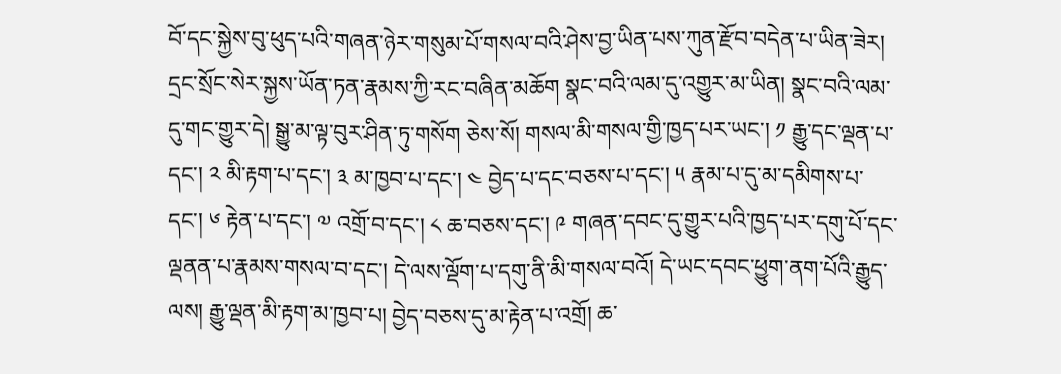བོ་དང་སྐྱེས་བུ་ཕུད་པའི་གཞན་ཉེཪ་གསུམ་པོ་གསལ་བའི་ཤེས་བྱ་ཡིན་པས་ཀུན་རྫོབ་བདེན་པ་ཡིན་ཟེར། དྲང་སྲོང་སེར་སྐྱས་ཡོན་ཏན་རྣམས་ཀྱི་རང་བཞིན་མཆོག སྣང་བའི་ལམ་དུ་འགྱུར་མ་ཡིན། སྣང་བའི་ལམ་དུ་གང་གྱུར་དེ། སྒྱུ་མ་ལྟ་བུར་ཤིན་ཏུ་གསོག ཅེས་སོ། གསལ་མི་གསལ་གྱི་ཁྱད་པར་ཡང་། ༡ རྒྱུ་དང་ལྡན་པ་དང་། ༢ མི་རྟག་པ་དང་། ༣ མ་ཁྱབ་པ་དང་། ༤ བྱེད་པ་དང་བཅས་པ་དང་། ༥ རྣམ་པ་དུ་མ་དམིགས་པ་དང་། ༦ རྟེན་པ་དང་། ༧ འགྲོ་བ་དང་། ༨ ཆ་བཅས་དང་། ༩ གཞན་དབང་དུ་གྱུར་པའི་ཁྱད་པར་དགུ་པོ་དང་ལྡནན་པ་རྣམས་གསལ་བ་དང་། དེ་ལས་ལྡོག་པ་དགུ་ནི་མི་གསལ་བའོ། དེ་ཡང་དབང་ཕྱུག་ནག་པོའི་རྒྱུད་ལས། རྒྱུ་ལྡན་མི་རྟག་མ་ཁྱབ་པ། བྱེད་བཅས་དུ་མ་རྟེན་པ་འགྲོ། ཆ་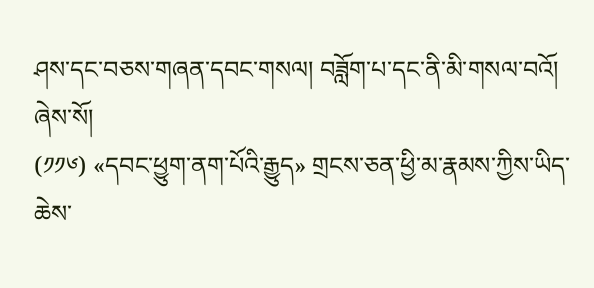ཤས་དང་བཅས་གཞན་དབང་གསལ། བཟློག་པ་དང་ནི་མི་གསལ་བའོ། ཞེས་སོ།
(༡༡༦) «དབང་ཕྱུག་ནག་པོའི་རྒྱུད» གྲངས་ཅན་ཕྱི་མ་རྣམས་ཀྱིས་ཡིད་ཆེས་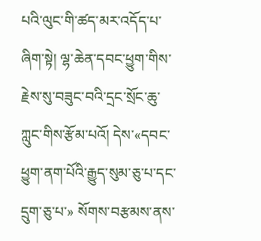པའི་ལུང་གི་ཚད་མར་འདོད་པ་ཞིག་སྟེ། ལྷ་ཆེན་དབང་ཕྱུག་གིས་རྗེས་སུ་བཟུང་བའི་དྲང་སྲོང་ཆུ་ཀླུང་གིས་རྩོམ་པའོ། དེས་«དབང་ཕྱུག་ནག་པོའི་རྒྱུད་སུམ་ཅུ་པ་དང་དྲུག་ཅུ་པ་» སོགས་བརྩམས་ནས་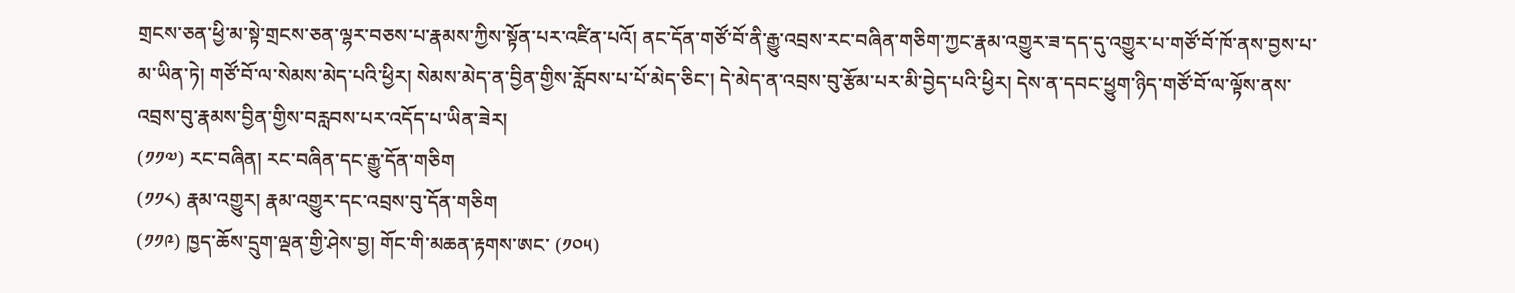གྲངས་ཅན་ཕྱི་མ་སྟེ་གྲངས་ཅན་ལྷར་བཅས་པ་རྣམས་ཀྱིས་སྟོན་པར་འཛིན་པའོ། ནང་དོན་གཙོ་བོ་ནི་རྒྱུ་འབྲས་རང་བཞིན་གཅིག་ཀྱང་རྣམ་འགྱུར་ཟ་དད་དུ་འགྱུར་པ་གཙོ་བོ་ཁོ་ནས་བྱས་པ་མ་ཡིན་ཏེ། གཙོ་བོ་ལ་སེམས་མེད་པའི་ཕྱིར། སེམས་མེད་ན་བྱིན་གྱིས་རློབས་པ་པོ་མེད་ཅིང་། དེ་མེད་ན་འབྲས་བུ་རྩོམ་པར་མི་བྱེད་པའི་ཕྱིར། དེས་ན་དབང་ཕྱུག་ཉིད་གཙོ་བོ་ལ་ལྟོས་ནས་འབྲས་བུ་རྣམས་བྱིན་གྱིས་བརླབས་པར་འདོད་པ་ཡིན་ཟེར།
(༡༡༧) རང་བཞིན། རང་བཞིན་དང་རྒྱུ་དོན་གཅིག
(༡༡༨) རྣམ་འགྱུར། རྣམ་འགྱུར་དང་འབྲས་བུ་དོན་གཅིག
(༡༡༩) ཁྱད་ཆོས་དྲུག་ལྡན་གྱི་ཤེས་བྱ། གོང་གི་མཆན་རྟགས་ཨང་ (༡༠༥)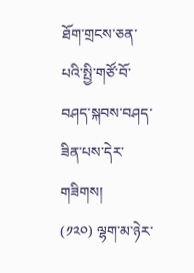ཐོག་གྲངས་ཅན་པའི་སྤྱི་གཙོ་བོ་བཤད་སྐབས་བཤད་ཟིན་པས་དེར་གཟིགས།
(༡༢༠) ལྷག་མ་ཉེར་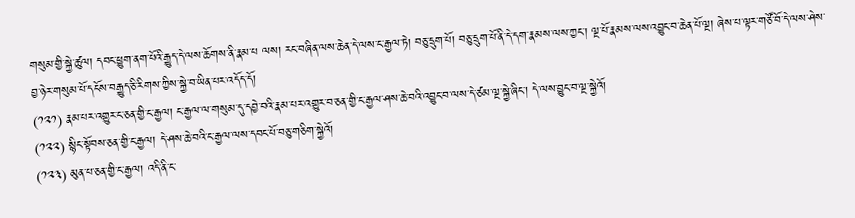གསུམ་གྱི་སྐྱེ་ཚུལ། དབང་ཕྱུག་ནག་པོའི་རྒྱུད་དེ་ལས་ཆོགས་ནི་རྣམ་པ ལས། རང་བཞིན་ལས་ཆེན་དེ་ལས་ང་རྒྱལ་ཏེ། བཅུ་དྲུག་པོ། བཅུ་དྲུག་པོ་ནི་དེ་དག་རྣམས་ལས་ཀྱང་། ལྔ་པོ་རྣམས་ལས་འབྱུང་བ་ཆེན་པོ་ལྔ། ཞེས་པ་ལྟར་གཙོ་བོ་དེ་ལས་ཤེས་བྱ་ཉེར་གསུམ་པོ་དངོས་བརྒྱུད་ཅི་རིགས་ཀྱིས་སྐྱེ་བ་ཡིན་པར་འདོད་དོ།
(༡༢༡) རྣམ་པར་འགྱུར་ང་ཅན་གྱི་ང་རྒྱལ། ང་རྒྱལ་ལ་གསུམ་དུ་དབྱེ་བའི་རྣམ་པར་འགྱུར་བ་ཅན་གྱི་ང་རྒྱལ་ཤས་ཆེ་བའི་འབྱུང་བ་ལས་དེ་ཙམ་ལྔ་སྐྱེ་ཞིང་། དེ་ལས་བྱུང་བ་ལྔ་སྐྱེའོ།
(༡༢༢) སྙིང་སྟོབས་ཅན་གྱི་ང་རྒྱལ། དེ་ཤས་ཆེ་བའི་ང་རྒྱལ་ལས་དབང་པོ་བཅུ་གཅིག་སྐྱེའོ།
(༡༢༣) མུན་པ་ཅན་གྱི་ང་རྒྱལ། འདི་ནི་ང་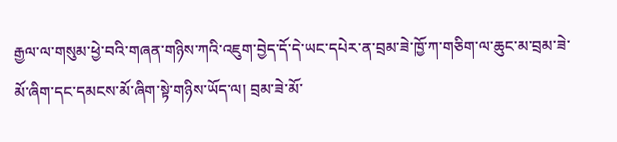རྒྱལ་ལ་གསུམ་ཕྱེ་བའི་གཞན་གཉིས་ཀའི་འཇུག་བྱེད་དོ་དེ་ཡང་དཔེར་ན་བྲམ་ཟེ་ཁྱོ་ཀ་གཅིག་ལ་ཆུང་མ་བྲམ་ཟེ་མོ་ཞིག་དང་དམངས་མོ་ཞིག་སྟེ་གཉིས་ཡོད་ལ། བྲམ་ཟེ་མོ་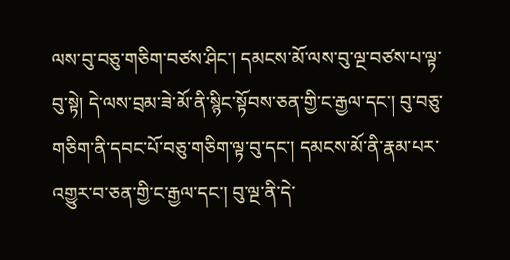ལས་བུ་བཅུ་གཅིག་བཙས་ཤིང་། དམངས་མོ་ལས་བུ་ལྔ་བཙས་པ་ལྟ་བུ་སྟེ། དེ་ལས་བྲམ་ཟེ་མོ་ནི་སྙིང་སྟོབས་ཅན་གྱི་ང་རྒྱལ་དང་། བུ་བཅུ་གཅིག་ནི་དབང་པོ་བཅུ་གཅིག་ལྟ་བུ་དང་། དམངས་མོ་ནི་རྣམ་པར་འགྱུར་བ་ཅན་གྱི་ང་རྒྱལ་དང་། བུ་ལྔ་ནི་དེ་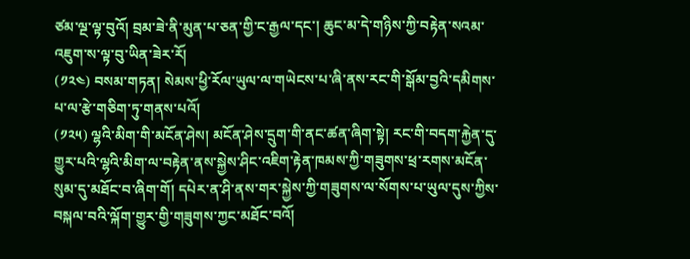ཙམ་ལྔ་ལྟ་བུའོ། བྲམ་ཟེ་ནི་མུན་པ་ཅན་གྱི་ང་རྒྱལ་དང་། ཆུང་མ་དེ་གཉིས་ཀྱི་བརྟེན་སའམ་འཇུག་ས་ལྟ་བུ་ཡིན་ཟེར་རོ།
(༡༢༤) བསམ་གཏན། སེམས་ཕྱི་རོལ་ཡུལ་ལ་གཡེངས་པ་ཞི་ནས་རང་གི་སྒོམ་བྱའི་དམིགས་པ་ལ་རྩེ་གཅིག་ཏུ་གནས་པའོ།
(༡༢༥) ལྷའི་མིག་གི་མངོན་ཤེས། མངོན་ཤེས་དྲུག་གི་ནང་ཚན་ཞིག་སྟེ། རང་གི་བདག་རྐྱེན་དུ་གྱུར་པའི་ལྷའི་མིག་ལ་བརྟེན་ནས་སྐྱེས་ཤིང་འཇིག་རྟེན་ཁམས་ཀྱི་གཟུགས་ཕྲ་རགས་མངོན་སུམ་དུ་མཐོང་བ་ཞིག་གོ། དཔེར་ན་ཤི་ནས་གར་སྐྱེས་ཀྱི་གཟུགས་ལ་སོགས་པ་ཡུལ་དུས་ཀྱིས་བསྐལ་བའི་ལྐོག་གྱུར་གྱི་གཟུགས་ཀྱང་མཐོང་བའོ།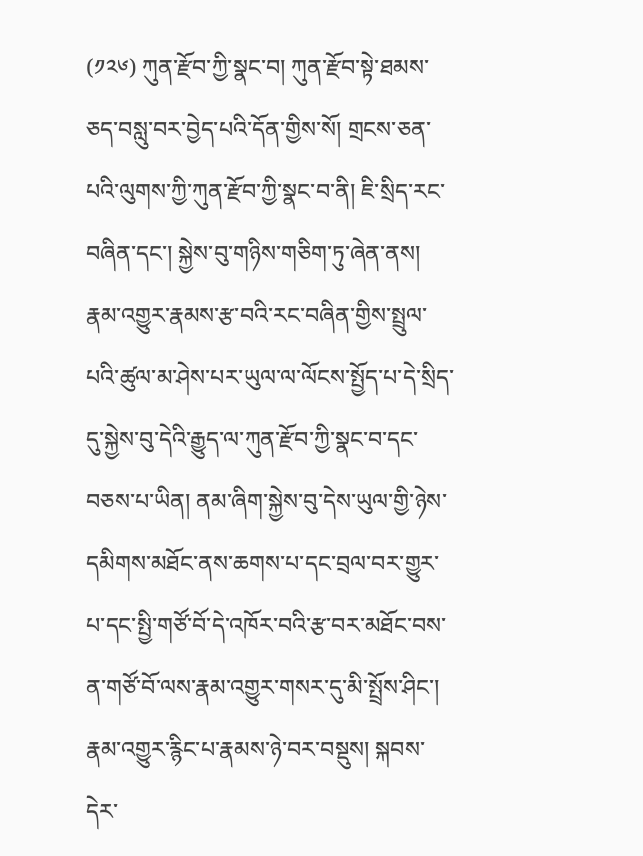(༡༢༦) ཀུན་རྫོབ་ཀྱི་སྣང་བ། ཀུན་རྫོབ་སྟེ་ཐམས་ཅད་བསླུ་བར་བྱེད་པའི་དོན་གྱིས་སོ། གྲངས་ཅན་པའི་ལུགས་ཀྱི་ཀུན་རྫོབ་ཀྱི་སྣང་བ་ནི། ཇི་སྲིད་རང་བཞིན་དང་། སྐྱེས་བུ་གཉིས་གཅིག་ཏུ་ཞེན་ནས། རྣམ་འགྱུར་རྣམས་རྩ་བའི་རང་བཞིན་གྱིས་སྤྲུལ་པའི་ཚུལ་མ་ཤེས་པར་ཡུལ་ལ་ལོངས་སྤྱོད་པ་དེ་སྲིད་དུ་སྐྱེས་བུ་དེའི་རྒྱུད་ལ་ཀུན་རྫོབ་ཀྱི་སྣང་བ་དང་བཅས་པ་ཡིན། ནམ་ཞིག་སྐྱེས་བུ་དེས་ཡུལ་གྱི་ཉེས་དམིགས་མཐོང་ནས་ཆགས་པ་དང་བྲལ་བར་གྱུར་པ་དང་སྤྱི་གཙོ་བོ་དེ་འཁོར་བའི་རྩ་བར་མཐོང་བས་ན་གཙོ་བོ་ལས་རྣམ་འགྱུར་གསར་དུ་མི་སྤྲོས་ཤིང་། རྣམ་འགྱུར་རྙིང་པ་རྣམས་ཉེ་བར་བསྡུས། སྐབས་དེར་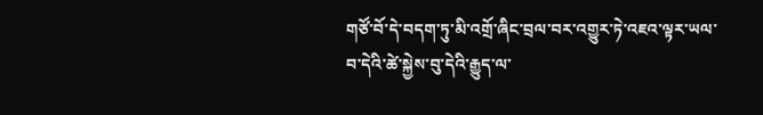གཙོ་བོ་དེ་བདག་ཏུ་མི་འགྲོ་ཞིང་བྲལ་བར་འགྱུར་ཏེ་འཇའ་ལྟར་ཡལ་བ་དེའི་ཚེ་སྐྱེས་བུ་དེའི་རྒྱུད་ལ་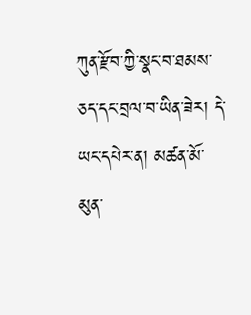ཀུན་རྫོབ་ཀྱི་སྣང་བ་ཐམས་ཅད་དང་བྲལ་བ་ཡིན་ཟེར། དེ་ཡང་དཔེར་ན། མཚན་མོ་མུན་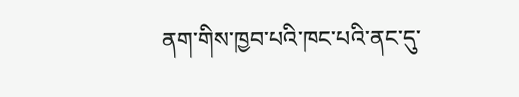ནག་གིས་ཁྱབ་པའི་ཁང་པའི་ནང་དུ་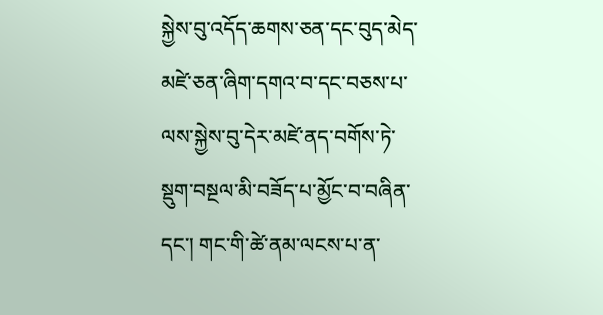སྐྱེས་བུ་འདོད་ཆགས་ཅན་དང་བུད་མེད་མཛེ་ཅན་ཞིག་དགའ་བ་དང་བཅས་པ་ལས་སྐྱེས་བུ་དེར་མཛེ་ནད་བགོས་ཏེ་སྡུག་བསྔལ་མི་བཟོད་པ་མྱོང་བ་བཞིན་དང་། གང་གི་ཚེ་ནམ་ལངས་པ་ན་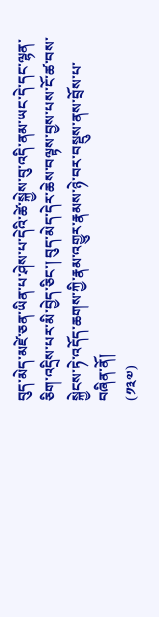བུད་མེད་མཛེ་ཅན་ཡིན་པ་ཤེས་པ་དེའི་ཚེ་སྐྱེས་བུ་འདི་ནམ་ཡང་དེ་དང་ལྷན་ཅིག་འདྲིས་པར་མི་བྱེད་ཅིང་། བུད་མེད་དེར་ཆེས་བལྟས་བྱས་པས་ངོ་ཚ་བས་སྐྱེངས་ཏེ་འདོད་ཆགས་ཀྱི་རྣམ་འགྱུར་རྣམས་ཉེ་བར་བསྡུས་ནས་བྲོས་པ་བཞིན་ནོ།
(༡༣༧)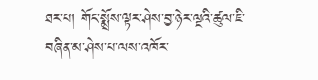ཐར་པ། གོང་སྨྲོས་ལྟར་ཤེས་བྱ་ཉེར་ལྔའི་ཚུལ་ཇི་བཞིན་མ་ཤེས་པ་ལས་འཁོར་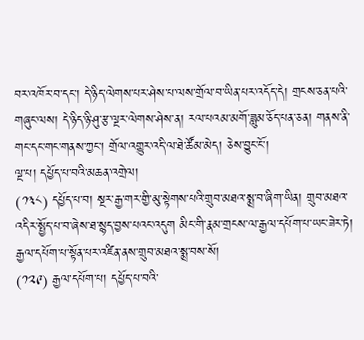བར་འཁོར་བ་དང་། དེ་ཉིད་ལེགས་པར་ཤེས་པ་ལས་གྲོལ་བ་ཡིན་པར་འདོད་དེ། གྲངས་ཅན་པའི་གཞུང་ལས། དེ་ཉིད་ཉི་ཤུ་རྩ་ལྔར་ལེགས་ཤེས་ན། རལ་པའམ་མགོ་ཟླུམ་ཅོད་པན་ཅན། གནས་ནི་གང་དང་གང་གནས་ཀྱང་། གྲོལ་འགྱུར་འདི་ལ་ཐེ་ཚོམ་མེད། ཅེས་བྱུང་ངོ་།
ལྔ་པ། དཔྱོད་པ་བའི་མཆན་འགྲེལ།
(༡༣༨) དཔྱོད་པ་བ། སྔར་རྒྱ་གར་གྱི་མུ་སྟེགས་པའི་གྲུབ་མཐའ་སྨྲ་བ་ཞིག་ཡིན། གྲུབ་མཐའ་འདིར་སྤྱོད་པ་བ་ཞེས་ཐ་སྙད་བྱས་པའང་འདུག མིང་གི་རྣམ་གྲངས་ལ་རྒྱལ་དཔོག་པ་ཡང་ཟེར་ཏེ། རྒྱལ་དཔོག་པ་སྟོན་པར་འཛིན་ནས་གྲུབ་མཐའ་སྨྲ་བས་སོ།
(༡༢༩) རྒྱལ་དཔོག་པ། དཔྱོད་པ་བའི་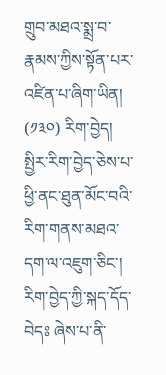གྲུབ་མཐའ་སྨྲ་བ་རྣམས་ཀྱིས་སྟོན་པར་འཛིན་པ་ཞིག་ཡིན།
(༡༣༠) རིག་བྱེད། སྤྱིར་རིག་བྱེད་ཅེས་པ་ཕྱི་ནང་ཐུན་མོང་བའི་རིག་གནས་མཐའ་དག་ལ་འཇུག་ཅིང་། རིག་བྱེད་ཀྱི་སྐད་དོད་བེདཿ ཞེས་པ་ནི་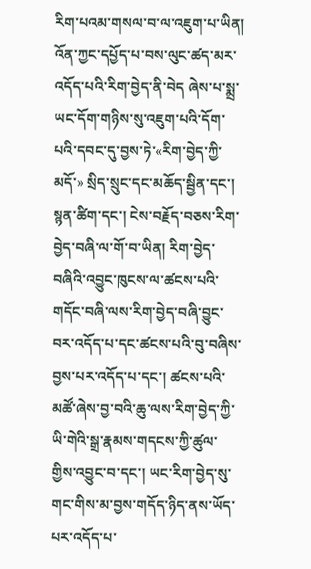རིག་པའམ་གསལ་བ་ལ་འཇུག་པ་ཡིན། འོན་ཀྱང་དཔྱོད་པ་བས་ལུང་ཚད་མར་འདོད་པའི་རིག་བྱེད་ནི་བེད ཞེས་པ་སྨྲ་ཡང་དོག་གཉིས་སུ་འཇུག་པའི་དོག་པའི་དབང་དུ་བྱས་ཏེ་«རིག་བྱེད་ཀྱི་མདོ་» སྲིད་སྲུང་དང་མཆོད་སྦྱིན་དང་། སྙན་ཚིག་དང་། ངེས་བརྗོད་བཅས་རིག་བྱེད་བཞི་ལ་གོ་བ་ཡིན། རིག་བྱེད་བཞིའི་འབྱུང་ཁུངས་ལ་ཚངས་པའི་གདོང་བཞི་ལས་རིག་བྱེད་བཞི་བྱུང་བར་འདོད་པ་དང་ཚངས་པའི་བུ་བཞིས་བྱས་པར་འདོད་པ་དང་། ཚངས་པའི་མཚོ་ཞེས་བྱ་བའི་ཆུ་ལས་རིག་བྱེད་ཀྱི་ཡི་གེའི་སྒྲ་རྣམས་གདངས་ཀྱི་ཚུལ་གྱིས་འབྱུང་བ་དང་། ཡང་རིག་བྱེད་སུ་གང་གིས་མ་བྱས་གདོད་ཉིད་ནས་ཡོད་པར་འདོད་པ་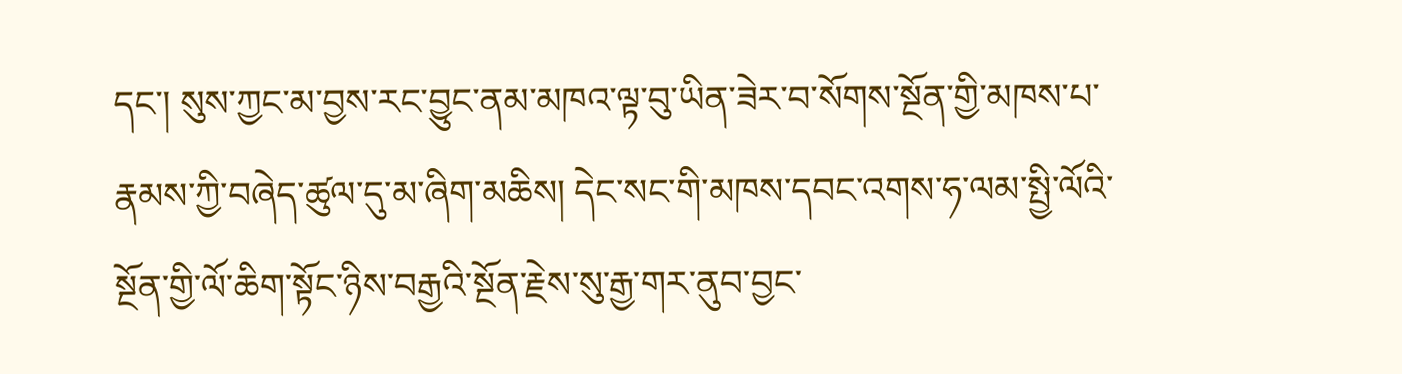དང་། སུས་ཀྱང་མ་བྱས་རང་བྱུང་ནམ་མཁའ་ལྟ་བུ་ཡིན་ཟེར་བ་སོགས་སྔོན་གྱི་མཁས་པ་རྣམས་ཀྱི་བཞེད་ཚུལ་དུ་མ་ཞིག་མཆིས། དེང་སང་གི་མཁས་དབང་འགས་ཧ་ལམ་སྤྱི་ལོའི་སྔོན་གྱི་ལོ་ཆིག་སྟོང་ཉིས་བརྒྱའི་སྔོན་རྗེས་སུ་རྒྱ་གར་ནུབ་བྱང་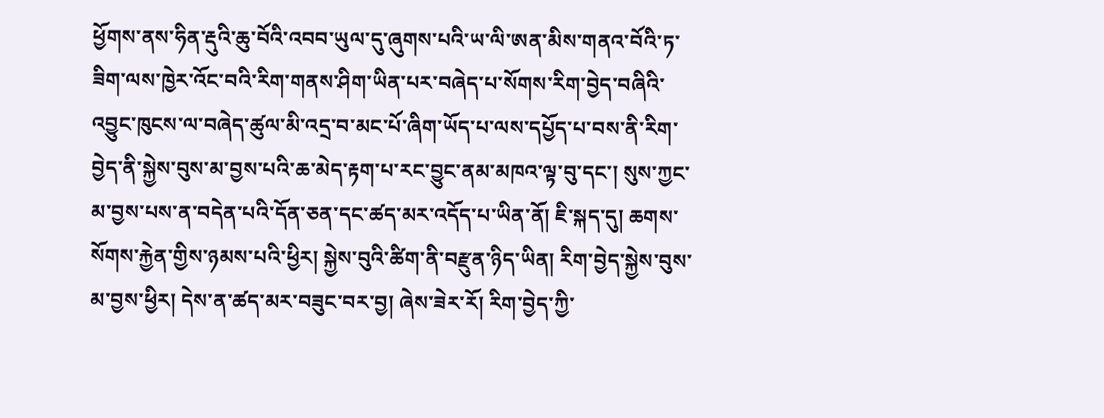ཕྱོགས་ནས་ཧིན་རྡུའི་ཆུ་བོའི་འབབ་ཡུལ་དུ་ཞུགས་པའི་ཡ་ལི་ཨན་མིས་གནའ་བོའི་ཏ་ཟིག་ལས་ཁྱེར་འོང་བའི་རིག་གནས་ཤིག་ཡིན་པར་བཞེད་པ་སོགས་རིག་བྱེད་བཞིའི་འབྱུང་ཁུངས་ལ་བཞེད་ཚུལ་མི་འདྲ་བ་མང་པོ་ཞིག་ཡོད་པ་ལས་དཔྱོད་པ་བས་ནི་རིག་བྱེད་ནི་སྐྱེས་བུས་མ་བྱས་པའི་ཆ་མེད་རྟག་པ་རང་བྱུང་ནམ་མཁའ་ལྟ་བུ་དང་། སུས་ཀྱང་མ་བྱས་པས་ན་བདེན་པའི་དོན་ཅན་དང་ཚད་མར་འདོད་པ་ཡིན་ནོ། ཇི་སྐད་དུ། ཆགས་སོགས་རྐྱེན་གྱིས་ཉམས་པའི་ཕྱིར། སྐྱེས་བུའི་ཚིག་ནི་བརྫུན་ཉིད་ཡིན། རིག་བྱེད་སྐྱེས་བུས་མ་བྱས་ཕྱིར། དེས་ན་ཚད་མར་བཟུང་བར་བྱ། ཞེས་ཟེར་རོ། རིག་བྱེད་ཀྱི་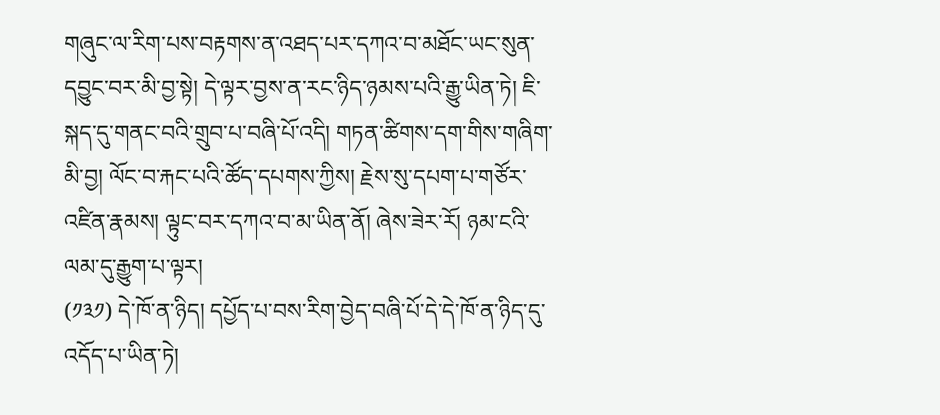གཞུང་ལ་རིག་པས་བརྟགས་ན་འཐད་པར་དཀའ་བ་མཐོང་ཡང་སུན་དབྱུང་བར་མི་བྱ་སྟེ། དེ་ལྟར་བྱས་ན་རང་ཉིད་ཉམས་པའི་རྒྱུ་ཡིན་ཏེ། ཇི་སྐད་དུ་གནང་བའི་གྲུབ་པ་བཞི་པོ་འདི། གཏན་ཚིགས་དག་གིས་གཞིག་མི་བྱ། ལོང་བ་རྐང་པའི་ཚོད་དཔགས་ཀྱིས། རྗེས་སུ་དཔག་པ་གཙོར་འཛིན་རྣམས། ལྟུང་བར་དཀའ་བ་མ་ཡིན་ནོ། ཞེས་ཟེར་རོ། ཉམ་ངའི་ལམ་དུ་རྒྱུག་པ་ལྟར།
(༡༣༡) དེ་ཁོ་ན་ཉིད། དཔྱོད་པ་བས་རིག་བྱེད་བཞི་པོ་དེ་དེ་ཁོ་ན་ཉིད་དུ་འདོད་པ་ཡིན་ཏེ།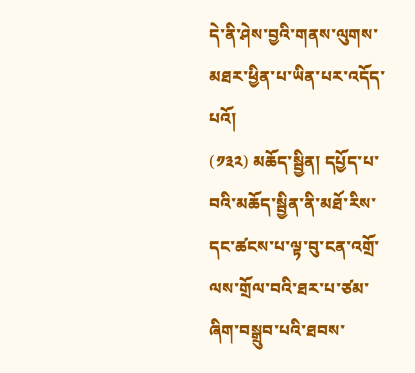དེ་ནི་ཤེས་བྱའི་གནས་ལུགས་མཐར་ཕྱིན་པ་ཡིན་པར་འདོད་པའོ།
(༡༣༢) མཆོད་སྦྱིན། དཔྱོད་པ་བའི་མཆོད་སྦྱིན་ནི་མཐོ་རིས་དང་ཚངས་པ་ལྟ་བུ་ངན་འགྲོ་ལས་གྲོལ་བའི་ཐར་པ་ཙམ་ཞིག་བསྒྲུབ་པའི་ཐབས་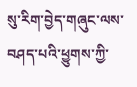སུ་རིག་བྱེད་གཞུང་ལས་བཤད་པའི་ཕྱུགས་ཀྱི་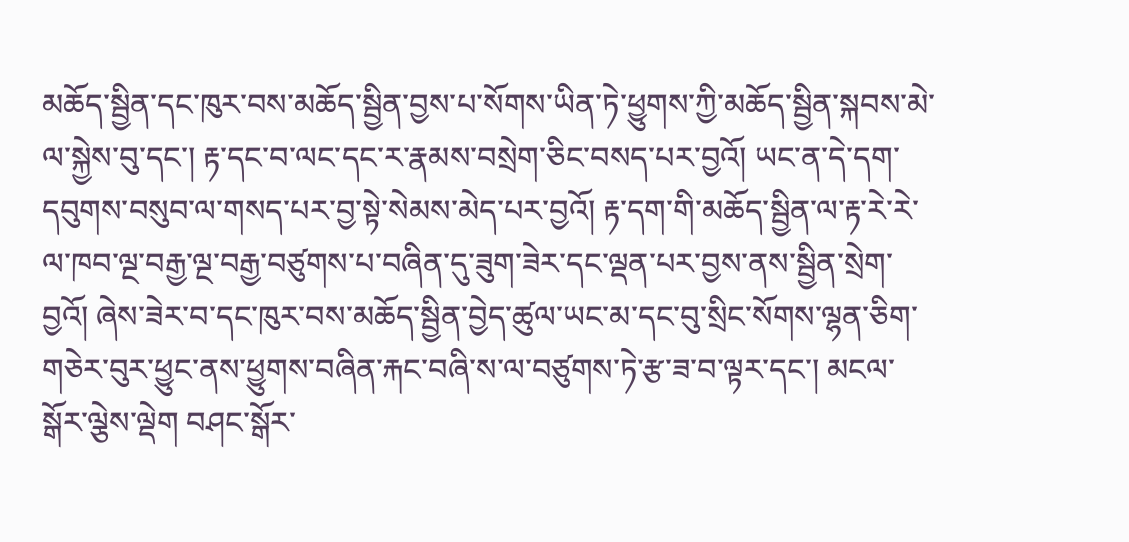མཆོད་སྦྱིན་དང་ཁུཪ་བས་མཆོད་སྦྱིན་བྱས་པ་སོགས་ཡིན་ཏེ་ཕྱུགས་ཀྱི་མཆོད་སྦྱིན་སྐབས་མེ་ལ་སྐྱེས་བུ་དང་། རྟ་དང་བ་ལང་དང་ར་རྣམས་བསྲེག་ཅིང་བསད་པར་བྱའོ། ཡང་ན་དེ་དག་དབུགས་བསུབ་ལ་གསད་པར་བྱ་སྟེ་སེམས་མེད་པར་བྱའོ། རྟ་དག་གི་མཆོད་སྦྱིན་ལ་རྟ་རེ་རེ་ལ་ཁབ་ལྔ་བརྒྱ་ལྔ་བརྒྱ་བཙུགས་པ་བཞིན་དུ་ཟུག་ཟེར་དང་ལྡན་པར་བྱས་ནས་སྦྱིན་སྲེག་བྱའོ། ཞེས་ཟེར་བ་དང་ཁུར་བས་མཆོད་སྦྱིན་བྱེད་ཚུལ་ཡང་མ་དང་བུ་སྲིང་སོགས་ལྷན་ཅིག་གཅེར་བུར་ཕྱུང་ནས་ཕྱུགས་བཞིན་རྐང་བཞི་ས་ལ་བཙུགས་ཏེ་རྩ་ཟ་བ་ལྟར་དང་། མངལ་སྒོར་ལྕེས་ལྡེག བཤང་སྒོར་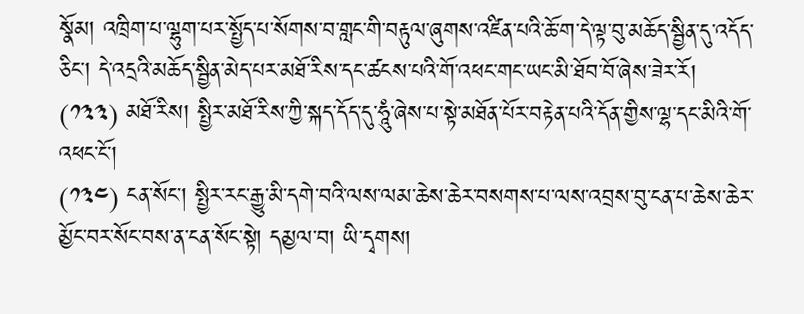སྣོམ། འཁྲིག་པ་ལྷུག་པར་སྤྱོད་པ་སོགས་བ་གླང་གི་བརྟུལ་ཞུགས་འཛིན་པའི་ཆོ་ག་དེ་ལྟ་བུ་མཆོད་སྦྱིན་དུ་འདོད་ཅིང་། དེ་འདྲའི་མཆོད་སྦྱིན་མེད་པར་མཐོ་རིས་དང་ཚངས་པའི་གོ་འཕང་གང་ཡང་མི་ཐོབ་བོ་ཞེས་ཟེར་རོ།
(༡༣༣) མཐོ་རིས། སྤྱིར་མཐོ་རིས་ཀྱི་སྐད་དོད་དུ་ཧཱུཾ་ཞེས་པ་སྟེ་མཐོན་པོར་བརྟེན་པའི་དོན་གྱིས་ལྷ་དང་མིའི་གོ་འཕང་ངོ་།
(༡༣༤) ངན་སོང་། སྤྱིར་རང་རྒྱུ་མི་དགེ་བའི་ལས་ལམ་ཆེས་ཆེར་བསགས་པ་ལས་འབྲས་བུ་ངན་པ་ཆེས་ཆེར་མྱོང་བར་སོང་བས་ན་ངན་སོང་སྟེ། དམྱལ་བ། ཡི་དྭགས།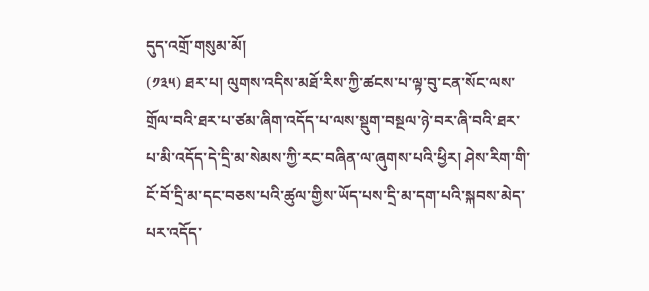དུད་འགྲོ་གསུམ་མོ།
(༡༣༥) ཐར་པ། ལུགས་འདིས་མཐོ་རིས་ཀྱི་ཚངས་པ་ལྟ་བུ་ངན་སོང་ལས་གྲོལ་བའི་ཐར་པ་ཙམ་ཞིག་འདོད་པ་ལས་སྡུག་བསྔལ་ཉེ་བར་ཞི་བའི་ཐར་པ་མི་འདོད་དེ་དྲི་མ་སེམས་ཀྱི་རང་བཞིན་ལ་ཞུགས་པའི་ཕྱིར། ཤེས་རིག་གི་ངོ་བོ་དྲི་མ་དང་བཅས་པའི་ཚུལ་གྱིས་ཡོད་པས་དྲི་མ་དག་པའི་སྐབས་མེད་པར་འདོད་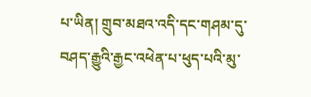པ་ཡིན། གྲུབ་མཐའ་འདི་དང་གཤམ་དུ་བཤད་རྒྱུའི་རྒྱང་འཕེན་པ་ཕུད་པའི་མུ་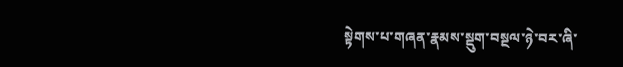སྟེགས་པ་གཞན་རྣམས་སྡུག་བསྔལ་ཉེ་བར་ཞི་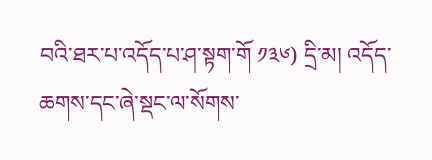བའི་ཐར་པ་འདོད་པ་ཤ་སྟག་གོ ༡༣༦) དྲི་མ། འདོད་ཆགས་དང་ཞེ་སྡང་ལ་སོགས་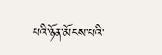པའི་ཉོན་མོངས་པའི་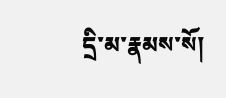དྲི་མ་རྣམས་སོ།